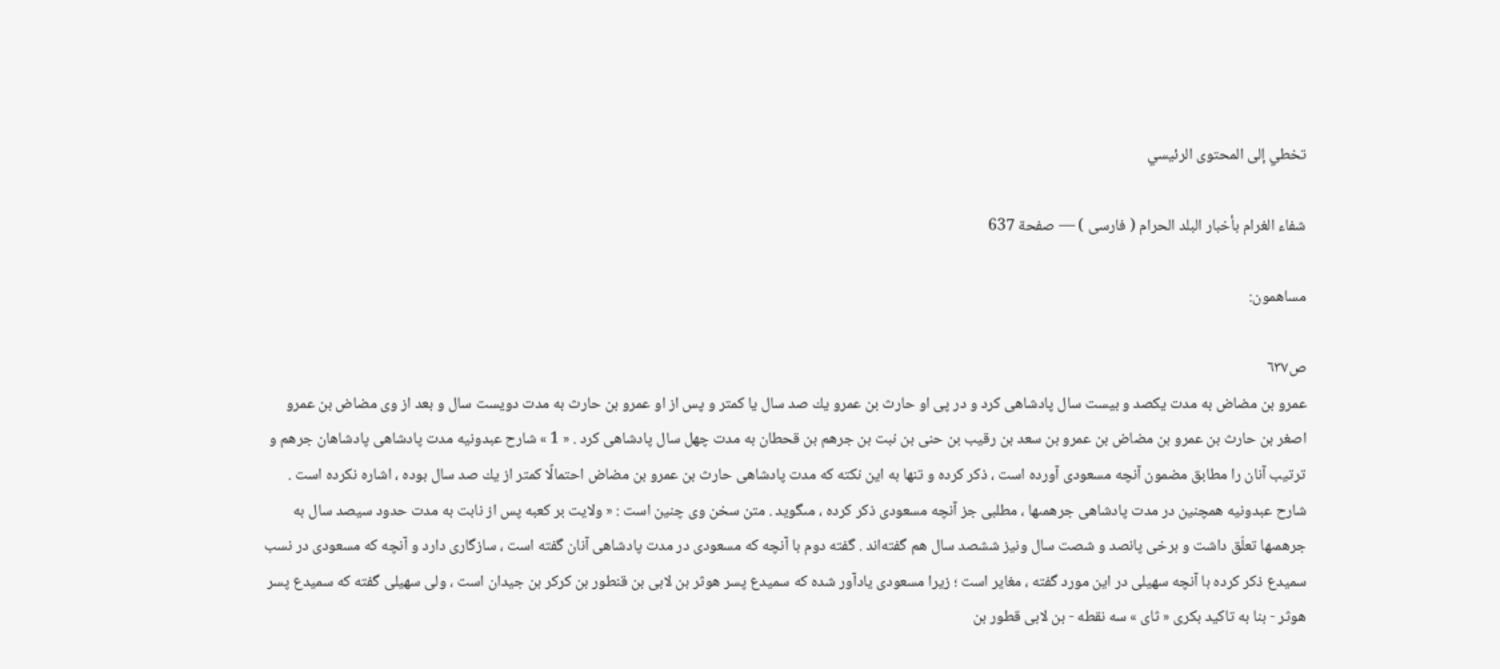تخطي إلى المحتوى الرئيسي

شفاء الغرام بأخبار البلد الحرام ( فارسى ) — صفحة 637

مساهمون:

ص٦٣٧
عمرو بن مضاض به مدت يكصد و بيست سال پادشاهى كرد و در پى او حارث بن عمرو يك صد سال يا كمتر و پس از او عمرو بن حارث به مدت دويست سال و بعد از وى مضاض بن عمرو اصغر بن حارث بن عمرو بن مضاض بن عمرو بن سعد بن رقيب بن حنى بن نبت بن جرهم بن قحطان به مدت چهل سال پادشاهى كرد . « 1 » شارح عبدونيه مدت پادشاهى پادشاهان جرهم و ترتيب آنان را مطابق مضمون آنچه مسعودى آورده است ، ذكر كرده و تنها به اين نكته كه مدت پادشاهى حارث بن عمرو بن مضاض احتمالًا كمتر از يك صد سال بوده ، اشاره نكرده است . شارح عبدونيه همچنين در مدت پادشاهى جرهمىها ، مطلبى جز آنچه مسعودى ذكر كرده ، مىگويد . متن سخن وى چنين است : « ولايت بر كعبه پس از نابت به مدت حدود سيصد سال به جرهمىها تعلّق داشت و برخى پانصد و شصت سال ونيز ششصد سال هم گفته‌اند . گفته دوم با آنچه كه مسعودى در مدت پادشاهى آنان گفته است ، سازگارى دارد و آنچه كه مسعودى در نسب سميدع ذكر كرده با آنچه سهيلى در اين مورد گفته ، مغاير است ؛ زيرا مسعودى يادآور شده كه سميدع پسر هوثر بن لابى بن قنطور بن كركر بن جيدان است ، ولى سهيلى گفته كه سميدع پسر هوثر - بنا به تاكيد بكرى « ثاى » سه نقطه - بن لابى قطور بن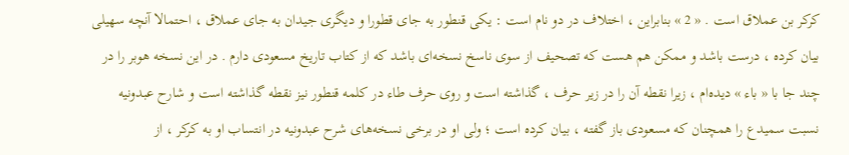كركر بن عملاق است . « 2 » بنابراين ، اختلاف در دو نام است : يكى قنطور به جاى قطورا و ديگرى جيدان به جاى عملاق ، احتمالا آنچه سهيلى بيان كرده ، درست باشد و ممكن هم هست كه تصحيف از سوى ناسخ نسخه‌اى باشد كه از كتاب تاريخ مسعودى دارم . در اين نسخه هوبر را در چند جا با « باء » ديده‌ام ، زيرا نقطه آن را در زير حرف ، گذاشته است و روى حرف طاء در كلمه قنطور نيز نقطه گذاشته است و شارح عبدونيه نسبت سميدع را همچنان كه مسعودى باز گفته ، بيان كرده است ؛ ولى او در برخى نسخه‌هاى شرح عبدونيه در انتساب او به كركر ، از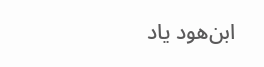ابن‌هود ياد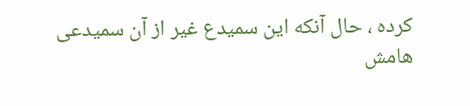كرده ، حال آنكه اين سميدع غير از آن سميدعى
هامش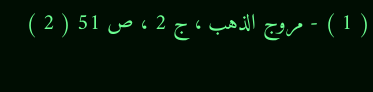( 1 ) - مروج الذهب ، ج 2 ، ص 51 ( 2 )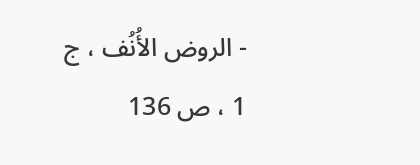- الروض الأُنُف ، ج 1 ، ص 136